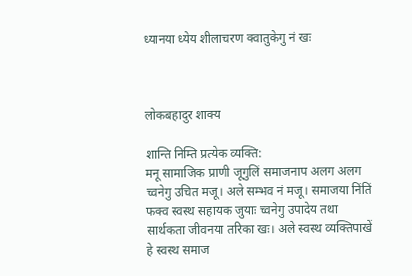ध्यानया ध्येय शीलाचरण क्वातुकेगु नं खः



लोकबहादुर शाक्य

शान्ति निम्ति प्रत्येक व्यक्ति:
मनू सामाजिक प्राणी जूगुलिं समाजनाप अलग अलग च्वनेगु उचित मजू। अले सम्भव नं मजू। समाजया निंतिं फक्व स्वस्थ सहायक जुयाः च्वनेगु उपादेय तथा सार्थकता जीवनया तरिका खः। अले स्वस्थ व्यक्तिपाखें हे स्वस्थ समाज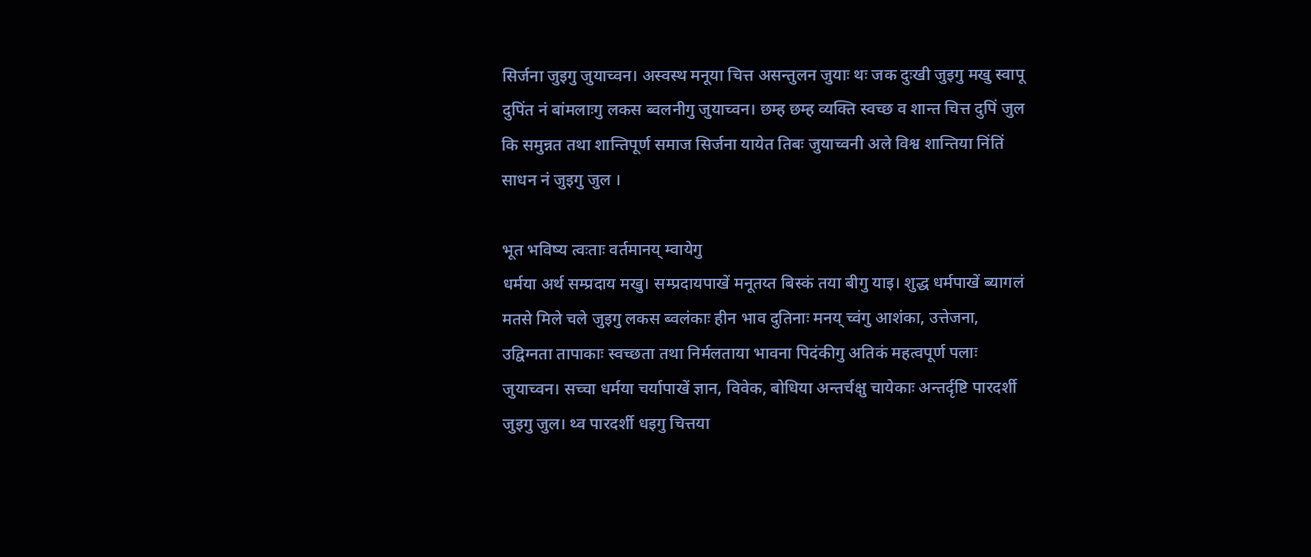सिर्जना जुइगु जुयाच्वन। अस्वस्थ मनूया चित्त असन्तुलन जुयाः थः जक दुःखी जुइगु मखु स्वापू दुपिंत नं बांमलाःगु लकस ब्वलनीगु जुयाच्वन। छम्ह छम्ह व्यक्ति स्वच्छ व शान्त चित्त दुपिं जुल कि समुन्नत तथा शान्तिपूर्ण समाज सिर्जना यायेत तिबः जुयाच्वनी अले विश्व शान्तिया निंतिं साधन नं जुइगु जुल ।

भूत भविष्य त्वःताः वर्तमानय् म्वायेगु
धर्मया अर्थ सम्प्रदाय मखु। सम्प्रदायपाखें मनूतय्त बिस्कं तया बीगु याइ। शुद्ध धर्मपाखें ब्यागलं मतसे मिले चले जुइगु लकस ब्वलंकाः हीन भाव दुतिनाः मनय् च्वंगु आशंका, उत्तेजना, उद्विग्नता तापाकाः स्वच्छता तथा निर्मलताया भावना पिदंकीगु अतिकं महत्वपूर्ण पलाः जुयाच्वन। सच्चा धर्मया चर्यापाखें ज्ञान, विवेक, बोधिया अन्तर्चक्षु चायेकाः अन्तर्दृष्टि पारदर्शी जुइगु जुल। थ्व पारदर्शी धइगु चित्तया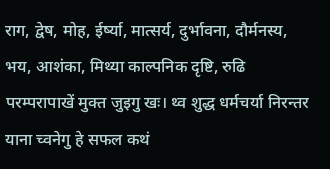राग, द्वेष, मोह, ईर्ष्या, मात्सर्य, दुर्भावना, दौर्मनस्य, भय, आशंका, मिथ्या काल्पनिक दृष्टि, रुढि परम्परापाखें मुक्त जुइगु खः। थ्व शुद्ध धर्मचर्या निरन्तर याना च्वनेगु हे सफल कथं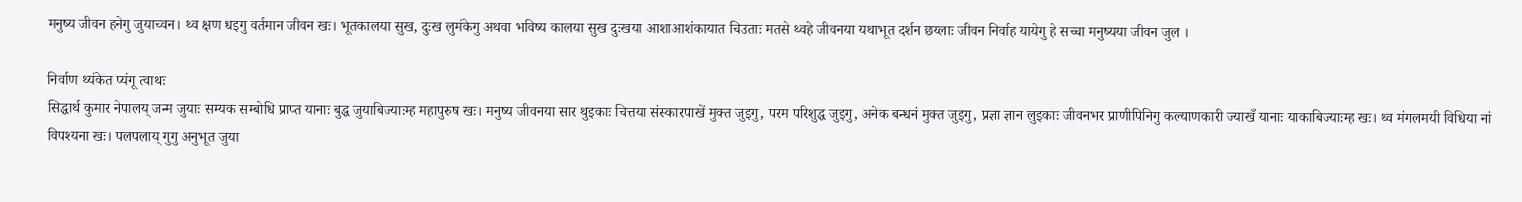मनुष्य जीवन हनेगु जुयाच्वन। थ्व क्षण धइगु वर्तमान जीवन खः। भूतकालया सुख, दुःख लुमंकेगु अथवा भविष्य कालया सुख दुःखया आशाआशंकायात चिउताः मतसे थ्वहे जीवनया यथाभूत दर्शन छय्लाः जीवन निर्वाह यायेगु हे सच्चा मनुष्यया जीवन जुल ।

निर्वाण थ्यंकेत प्यंगू त्वाथः
सिद्धार्थ कुमार नेपालय् जन्म जुयाः सम्यक सम्बोधि प्राप्त यानाः बुद्ध जुयाबिज्याःम्ह महापुरुष खः। मनुष्य जीवनया सार थुइकाः चित्तया संस्कारपाखें मुक्त जुइगु, परम परिशुद्ध जुइगु, अनेक बन्धनं मुक्त जुइगु, प्रज्ञा ज्ञान लुइकाः जीवनभर प्राणीपिनिगु कल्याणकारी ज्याखँ यानाः याकाबिज्याःम्ह खः। थ्व मंगलमयी विधिया नां विपश्यना खः। पलपलाय् गुगु अनुभूत जुया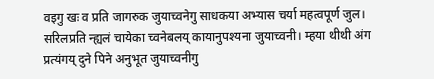वइगु खः व प्रति जागरुक जुयाच्वनेगु साधकया अभ्यास चर्या महत्वपूर्ण जुल। सरिलप्रति न्ह्यलं चायेका च्वनेबलय् कायानुपश्यना जुयाच्वनी। म्हया थीथी अंग प्रत्यंगय् दुने पिने अनुभूत जुयाच्वनीगु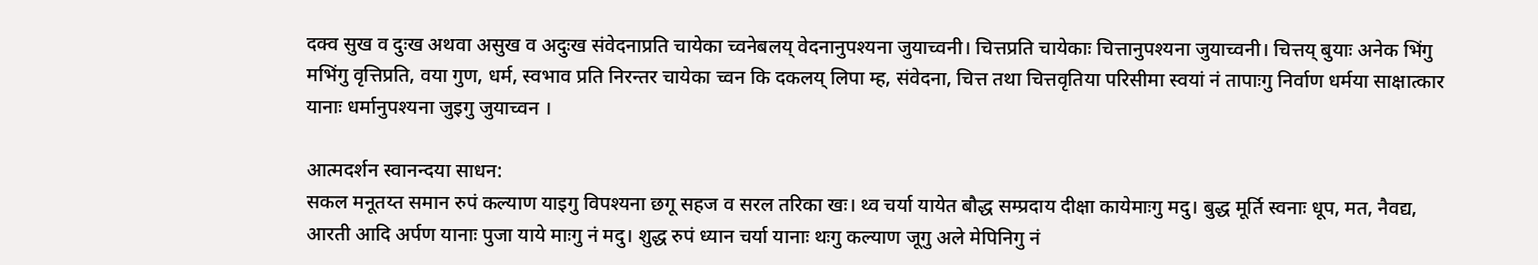दक्व सुख व दुःख अथवा असुख व अदुःख संवेदनाप्रति चायेका च्वनेबलय् वेदनानुपश्यना जुयाच्वनी। चित्तप्रति चायेकाः चित्तानुपश्यना जुयाच्वनी। चित्तय् बुयाः अनेक भिंगु मभिंगु वृत्तिप्रति, वया गुण, धर्म, स्वभाव प्रति निरन्तर चायेका च्वन कि दकलय् लिपा म्ह, संवेदना, चित्त तथा चित्तवृतिया परिसीमा स्वयां नं तापाःगु निर्वाण धर्मया साक्षात्कार यानाः धर्मानुपश्यना जुइगु जुयाच्वन ।

आत्मदर्शन स्वानन्दया साधन:
सकल मनूतय्त समान रुपं कल्याण याइगु विपश्यना छगू सहज व सरल तरिका खः। थ्व चर्या यायेत बौद्ध सम्प्रदाय दीक्षा कायेमाःगु मदु। बुद्ध मूर्ति स्वनाः धूप, मत, नैवद्य, आरती आदि अर्पण यानाः पुजा याये माःगु नं मदु। शुद्ध रुपं ध्यान चर्या यानाः थःगु कल्याण जूगु अले मेपिनिगु नं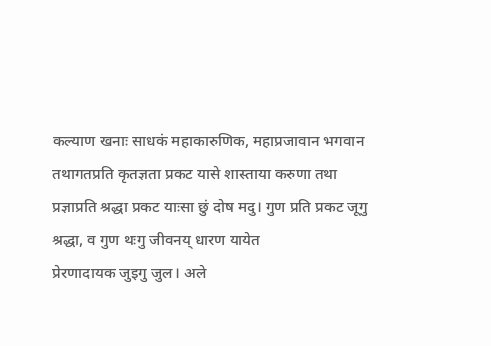कल्याण खनाः साधकं महाकारुणिक, महाप्रजावान भगवान तथागतप्रति कृतज्ञता प्रकट यासे शास्ताया करुणा तथा प्रज्ञाप्रति श्रद्धा प्रकट याःसा छुं दोष मदु। गुण प्रति प्रकट जूगु श्रद्धा, व गुण थःगु जीवनय् धारण यायेत
प्रेरणादायक जुइगु जुल। अले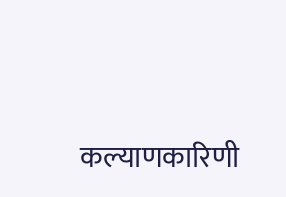कल्याणकारिणी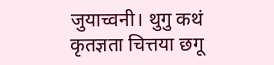जुयाच्वनी। थुगु कथं कृतज्ञता चित्तया छगू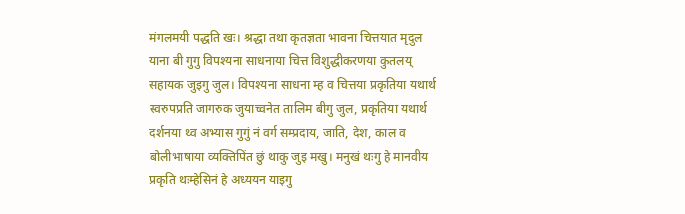मंगलमयी पद्धति खः। श्रद्धा तथा कृतज्ञता भावना चित्तयात मृदुल याना बी गुगु विपश्यना साधनाया चित्त विशुद्धीकरणया कुतलय् सहायक जुइगु जुल। विपश्यना साधना म्ह व चित्तया प्रकृतिया यथार्थ स्वरुपप्रति जागरुक जुयाच्वनेत तालिम बीगु जुल, प्रकृतिया यथार्थ दर्शनया थ्व अभ्यास गुगुं नं वर्ग सम्प्रदाय, जाति, देश, काल व बोलीभाषाया व्यक्तिपिंत छुं थाकु जुइ मखु। मनुखं थःगु हे मानवीय प्रकृति थःम्हेसिनं हे अध्ययन याइगु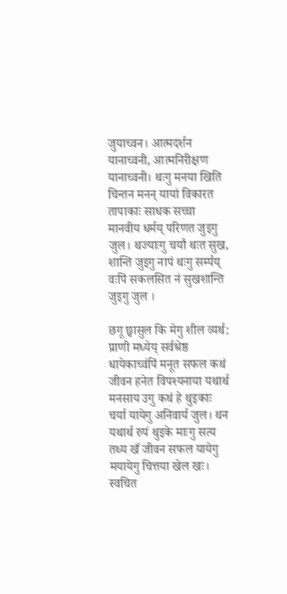जुयाच्वन। आत्मदर्शन यानाच्वनी, आत्मनिरीक्षण यानाच्वनी। थःगु मनया खिति चिन्तन मनन् यायां विकारत तापाकाः साधक सच्चा मानवीय धर्मय् परिणत जुइगु जुल। थज्याःगु चर्यां थःत सुख, शान्ति जुइगु नापं थःगु सर्म्पय् वःपिं सकलसित नं सुखशान्ति जुइगु जुल ।

छगू छ्वासुल कि मेगु शील व्यर्थ:
प्राणी मध्येय् सर्वश्रेष्ठ धायेकाच्वंपिं मनूत सफल कथं जीवन हनेत विपश्यनाया यथार्थ मनसाय उगु कथं हे थुइकाः चर्या यायेगु अनिवार्य जुल। थन यथार्थ रुपं थुइके माःगु सत्य तथ्य खँ जीवन सफल यायेगु मयायेगु चित्तया खेल खः। स्वचित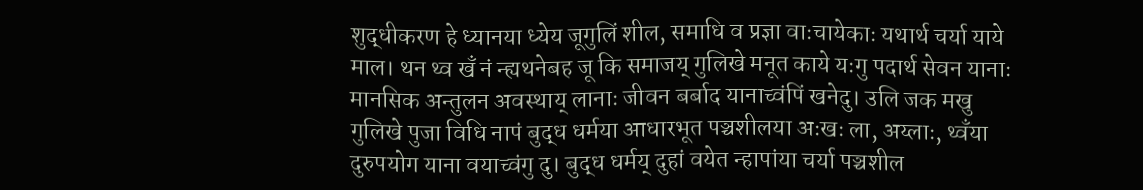शुद्धीकरण हे ध्यानया ध्येय जूगुलिं शील, समाधि व प्रज्ञा वाःचायेकाः यथार्थ चर्या याये माल। थन थ्व खँ नं न्ह्यथनेबह जू कि समाजय् गुलिखे मनूत काये यःगु पदार्थ सेवन यानाः मानसिक अन्तुलन अवस्थाय् लानाः जीवन बर्बाद यानाच्वंपिं खनेदु। उलि जक मखु गुलिखे पुजा विधि नापं बुद्ध धर्मया आधारभूत पञ्चशीलया अःखः ला, अय्लाः, थ्वँया दुरुपयोग याना वयाच्वंगु दु। बुद्ध धर्मय् दुहां वयेत न्हापांया चर्या पञ्चशील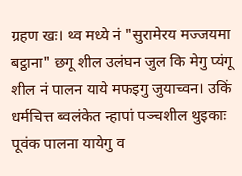ग्रहण खः। थ्व मध्ये नं "सुरामेरय मज्जयमा बट्ठाना" छगू शील उलंघन जुल कि मेगु प्यंगू शील नं पालन याये मफइगु जुयाच्वन। उकिं धर्मचित्त ब्वलंकेत न्हापां पञ्चशील थुइकाः पूवंक पालना यायेगु व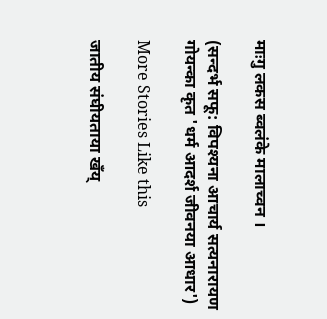माःगु लकस ब्वलंके मालाच्वन ।

(सन्दर्भ सफू: विपश्यना आचार्य सत्यनारायण गोयन्का कृत 'धर्म आदर्श जीवनया आधार')

More Stories Like this

जातीय संघीयताया खँय्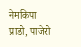नेमकिपा
प्राडो, पाजेरो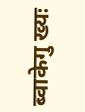ब्वाकेगु ख्यः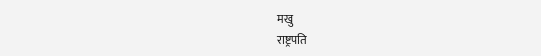मखु
राष्ट्रपति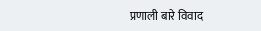प्रणाली बारे विवाद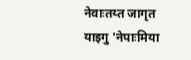नेवाःतय्त जागृत याइगु 'नेपाःमिया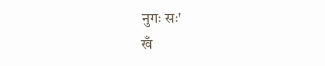नुगः सः'
खँ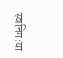स्वनिगःया